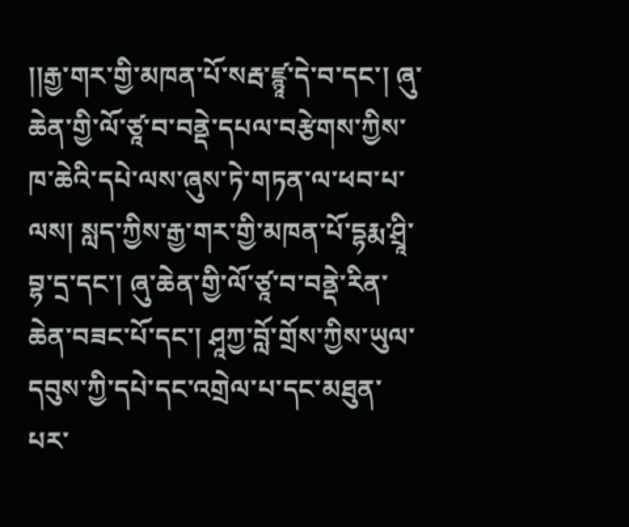།།རྒྱ་གར་གྱི་མཁན་པོ་སརྦ་ཛྙཱ་དེ་བ་དང་། ཞུ་ཆེན་གྱི་ལོ་ཙཱ་བ་བནྡེ་དཔལ་བརྩེགས་ཀྱིས་ཁ་ཆེའི་དཔེ་ལས་ཞུས་ཏེ་གཏན་ལ་ཕབ་པ་ལས། སླད་ཀྱིས་རྒྱ་གར་གྱི་མཁན་པོ་དྷརྨ་ཤྲཱི་བྷ་དྲ་དང་། ཞུ་ཆེན་གྱི་ལོ་ཙཱ་བ་བནྡེ་རིན་ཆེན་བཟང་པོ་དང་། ཤཱཀྱ་བློ་གྲོས་ཀྱིས་ཡུལ་དབུས་ཀྱི་དཔེ་དང་འགྲེལ་པ་དང་མཐུན་པར་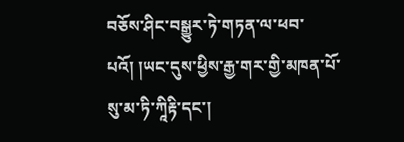བཅོས་ཤིང་བསྒྱུར་ཏེ་གཏན་ལ་ཕབ་པའོ། །ཡང་དུས་ཕྱིས་རྒྱ་གར་གྱི་མཁན་པོ་སུ་མ་ཏི་ཀཱིརྟི་དང་།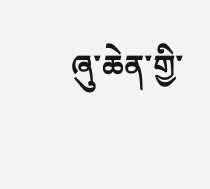ཞུ་ཆེན་གྱི་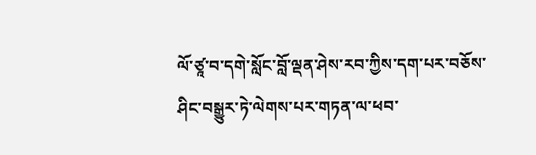ལོ་ཙཱ་བ་དགེ་སློང་བློ་ལྡན་ཤེས་རབ་ཀྱིས་དག་པར་བཅོས་ཤིང་བསྒྱུར་ཏེ་ལེགས་པར་གཏན་ལ་ཕབ་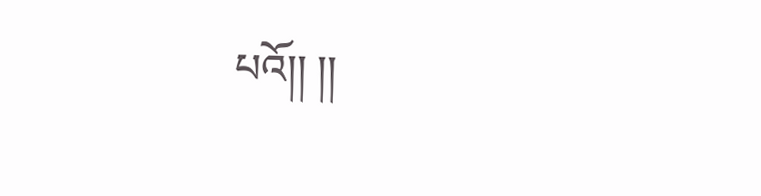པའོ།། །།